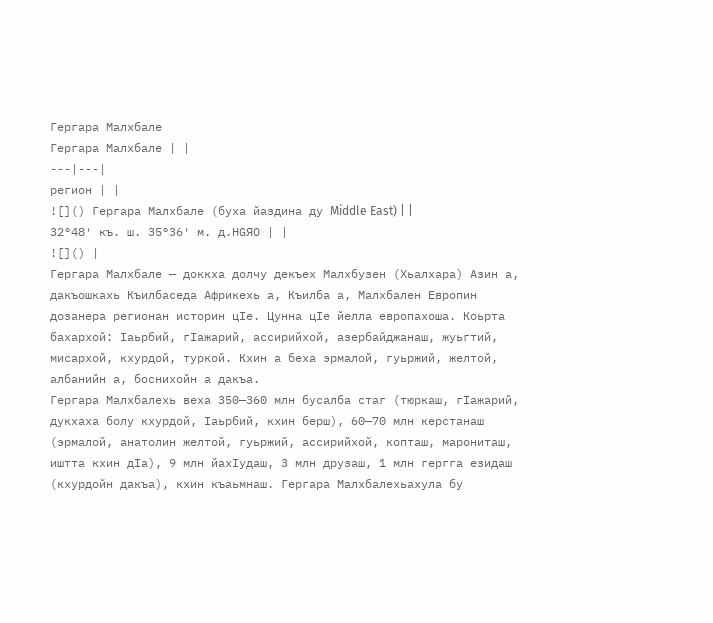Гергара Малхбале
Гергара Малхбале | |
---|---|
регион | |
![]() Гергара Малхбале (буха йаздина ду Middle East) | |
32°48′ къ. ш. 35°36′ м. д.HGЯO | |
![]() |
Гергара Малхбале — доккха долчу декъех Малхбузен (Хьалхара) Азин а, дакъошкахь Къилбаседа Африкехь а, Къилба а, Малхбален Европин дозанера регионан историн цӀе. Цунна цӀе йелла европахоша. Коьрта бахархой: Ӏаьрбий, гӀажарий, ассирийхой, азербайджанаш, жуьгтий, мисархой, кхурдой, туркой. Кхин а беха эрмалой, гуьржий, желтой, албанийн а, боснихойн а дакъа.
Гергара Малхбалехь веха 350—360 млн бусалба стаг (тюркаш, гӀажарий, дукхаха болу кхурдой, Ӏаьрбий, кхин берш), 60—70 млн керстанаш (эрмалой, анатолин желтой, гуьржий, ассирийхой, копташ, марониташ, иштта кхин дӀа), 9 млн йахӀудаш, 3 млн друзаш, 1 млн гергга езидаш (кхурдойн дакъа), кхин къаьмнаш. Гергара Малхбалехьахула бу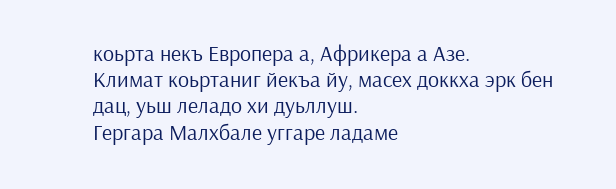коьрта некъ Европера а, Африкера а Азе.
Климат коьртаниг йекъа йу, масех доккха эрк бен дац, уьш леладо хи дуьллуш.
Гергара Малхбале уггаре ладаме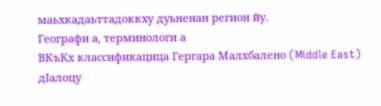маьхкадаьттадоккху дуьненан регион йу.
Географи а, терминологи а
ВКъКх классификацица Гергара Малхбалено (Middle East) дӀалоцу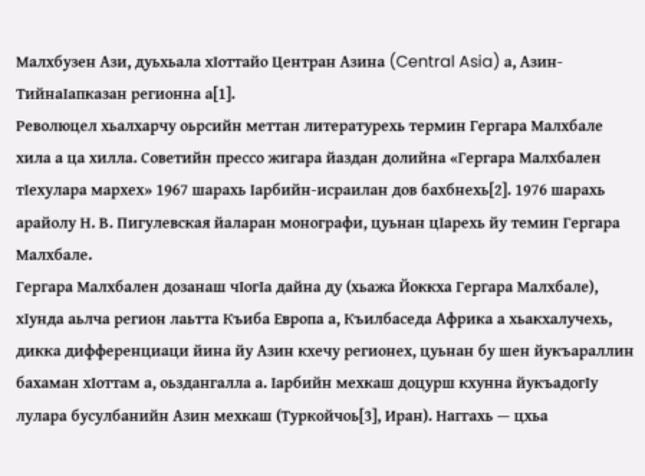Малхбузен Ази, дуьхьала хӀоттайо Центран Азина (Central Asia) а, Азин-ТийнаӀапказан регионна а[1].
Революцел хьалхарчу оьрсийн меттан литературехь термин Гергара Малхбале хила а ца хилла. Советийн прессо жигара йаздан долийна «Гергара Малхбален тӀехулара мархех» 1967 шарахь Ӏарбийн-исраилан дов бахбнехь[2]. 1976 шарахь арайолу Н. В. Пигулевская йаларан монографи, цуьнан цӀарехь йу темин Гергара Малхбале.
Гергара Малхбален дозанаш чӀогӀа дайна ду (хьажа Йоккха Гергара Малхбале), хӀунда аьлча регион лаьтта Къиба Европа а, Къилбаседа Африка а хьакхалучехь, дикка дифференциаци йина йу Азин кхечу регионех, цуьнан бу шен йукъараллин бахаман хӀоттам а, оьздангалла а. Ӏарбийн мехкаш доцурш кхунна йукъадогӀу лулара бусулбанийн Азин мехкаш (Туркойчоь[3], Иран). Наггахь — цхьа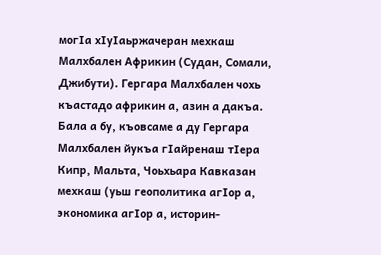могӀа хӀуӀаьржачеран мехкаш Малхбален Африкин (Судан, Сомали, Джибути). Гергара Малхбален чохь къастадо африкин а, азин а дакъа.
Бала а бу, къовсаме а ду Гергара Малхбален йукъа гӀайренаш тӀера Кипр, Мальта, Чоьхьара Кавказан мехкаш (уьш геополитика агӀор а, экономика агӀор а, историн-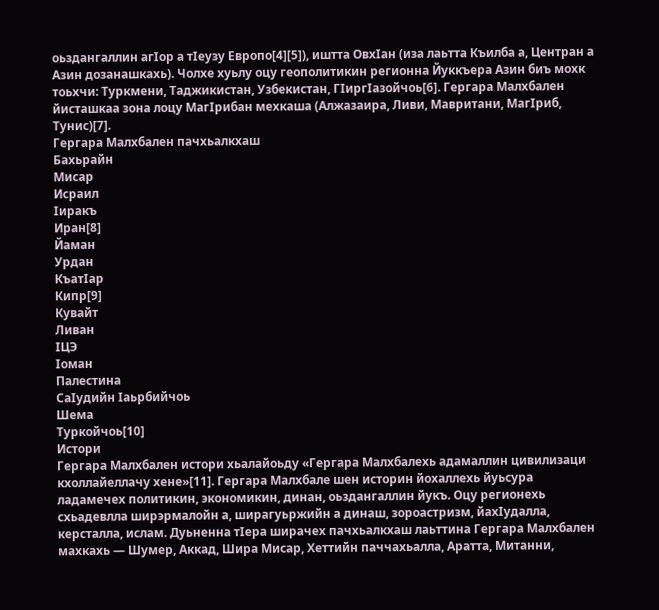оьздангаллин агӀор а тӀеузу Европо[4][5]), иштта ОвхӀан (иза лаьтта Къилба а, Центран а Азин дозанашкахь). Чолхе хуьлу оцу геополитикин регионна Йуккъера Азин биъ мохк тоьхчи: Туркмени, Таджикистан, Узбекистан, ГӀиргӀазойчоь[6]. Гергара Малхбален йисташкаа зона лоцу МагӀрибан мехкаша (Алжазаира, Ливи, Мавритани, МагӀриб, Тунис)[7].
Гергара Малхбален пачхьалкхаш
Бахьрайн
Мисар
Исраил
Ӏиракъ
Иран[8]
Йаман
Урдан
КъатӀар
Кипр[9]
Кувайт
Ливан
ӀЦЭ
Ӏоман
Палестина
СаӀудийн Ӏаьрбийчоь
Шема
Туркойчоь[10]
Истори
Гергара Малхбален истори хьалайоьду «Гергара Малхбалехь адамаллин цивилизаци кхоллайеллачу хене»[11]. Гергара Малхбале шен историн йохаллехь йуьсура ладамечех политикин, экономикин, динан, оьздангаллин йукъ. Оцу регионехь схьадевлла ширэрмалойн а, ширагуьржийн а динаш, зороастризм, йахӀудалла, керсталла, ислам. Дуьненна тӀера ширачех пачхьалкхаш лаьттина Гергара Малхбален махкахь — Шумер, Аккад, Шира Мисар, Хеттийн паччахьалла, Аратта, Митанни,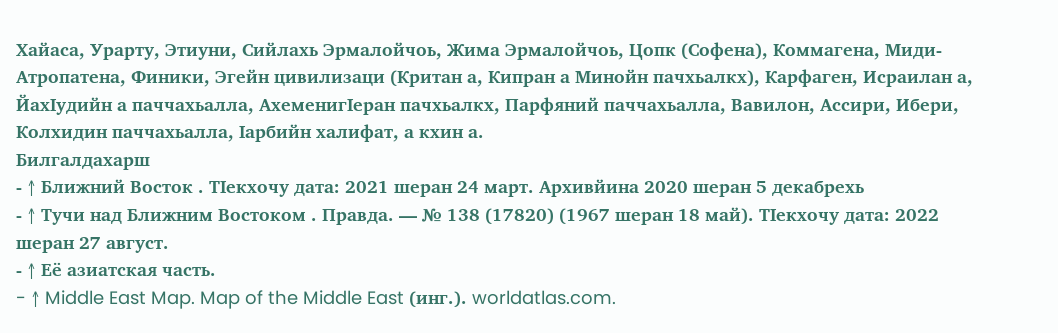Хайаса, Урарту, Этиуни, Сийлахь Эрмалойчоь, Жима Эрмалойчоь, Цопк (Софена), Коммагена, Миди-Атропатена, Финики, Эгейн цивилизаци (Критан а, Кипран а Минойн пачхьалкх), Карфаген, Исраилан а, ЙахӀудийн а паччахьалла, АхеменигӀеран пачхьалкх, Парфяний паччахьалла, Вавилон, Ассири, Ибери, Колхидин паччахьалла, Ӏарбийн халифат, а кхин а.
Билгалдахарш
- ↑ Ближний Восток . ТӀекхочу дата: 2021 шеран 24 март. Архивйина 2020 шеран 5 декабрехь
- ↑ Тучи над Ближним Востоком . Правда. — № 138 (17820) (1967 шеран 18 май). ТӀекхочу дата: 2022 шеран 27 август.
- ↑ Её азиатская часть.
- ↑ Middle East Map. Map of the Middle East (инг.). worldatlas.com.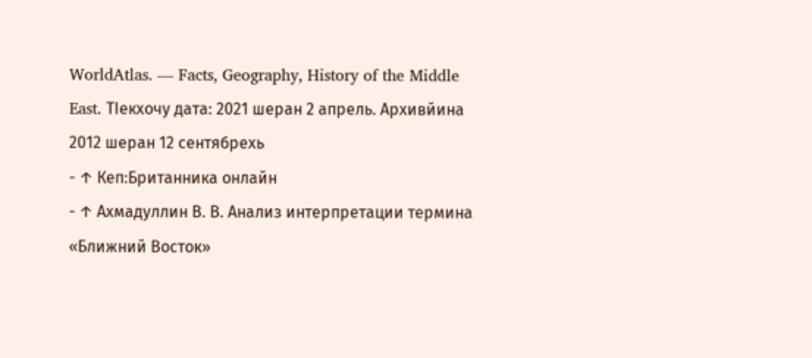WorldAtlas. — Facts, Geography, History of the Middle East. ТӀекхочу дата: 2021 шеран 2 апрель. Архивйина 2012 шеран 12 сентябрехь
- ↑ Кеп:Британника онлайн
- ↑ Ахмадуллин В. В. Анализ интерпретации термина «Ближний Восток»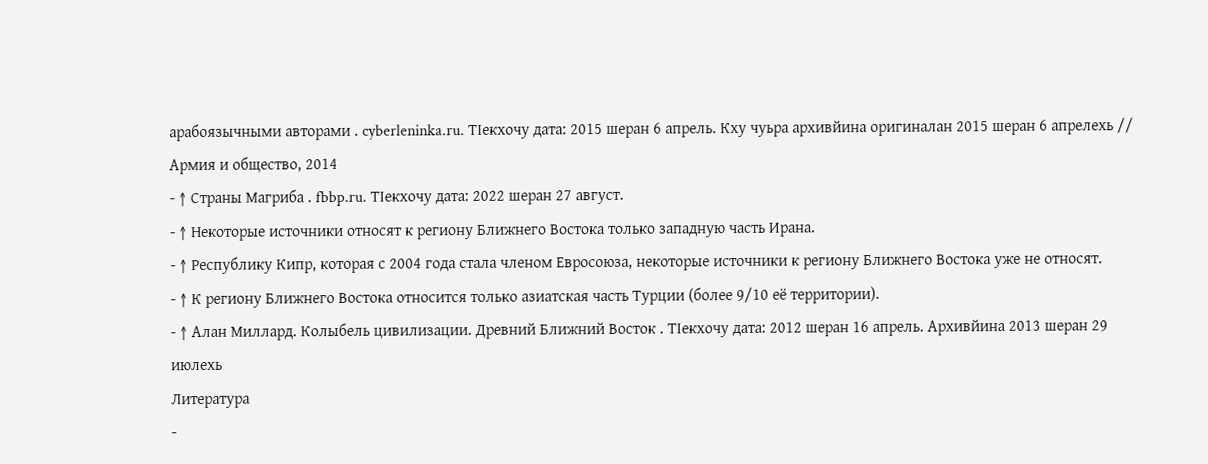арабоязычными авторами . cyberleninka.ru. ТӀекхочу дата: 2015 шеран 6 апрель. Кху чуьра архивйина оригиналан 2015 шеран 6 апрелехь // Армия и общество, 2014
- ↑ Страны Магриба . fbbp.ru. ТӀекхочу дата: 2022 шеран 27 август.
- ↑ Некоторые источники относят к региону Ближнего Востока только западную часть Ирана.
- ↑ Республику Кипр, которая с 2004 года стала членом Евросоюза, некоторые источники к региону Ближнего Востока уже не относят.
- ↑ К региону Ближнего Востока относится только азиатская часть Турции (более 9/10 её территории).
- ↑ Алан Миллард. Колыбель цивилизации. Древний Ближний Восток . ТӀекхочу дата: 2012 шеран 16 апрель. Архивйина 2013 шеран 29 июлехь
Литература
-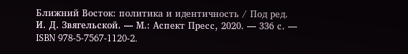Ближний Восток: политика и идентичность / Под ред. И. Д. Звягельской. — М.: Аспект Пресс, 2020. — 336 с. — ISBN 978-5-7567-1120-2.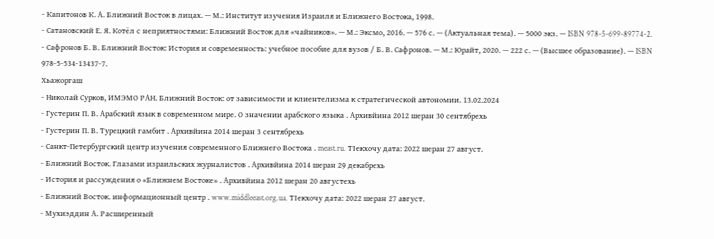- Капитонов К. А. Ближний Восток в лицах. — М.: Институт изучения Израиля и Ближнего Востока, 1998.
- Сатановский Е. Я. Котёл с неприятностями: Ближний Восток для «чайников». — М.: Эксмо, 2016. — 576 с. — (Актуальная тема). — 5000 экз. — ISBN 978-5-699-89774-2.
- Сафронов Б. В. Ближний Восток: История и современность: учебное пособие для вузов / Б. В. Сафронов. — М.: Юрайт, 2020. — 222 с. — (Высшее образование). — ISBN 978-5-534-13437-7.
Хьажоргаш
- Николай Сурков, ИМЭМО РАН. Ближний Восток: от зависимости и клиентелизма к стратегической автономии. 13.02.2024
- Густерин П. В. Арабский язык в современном мире. О значении арабского языка . Архивйина 2012 шеран 30 сентябрехь
- Густерин П. В. Турецкий гамбит . Архивйина 2014 шеран 3 сентябрехь
- Санкт-Петербургский центр изучения современного Ближнего Востока . meast.ru. ТӀекхочу дата: 2022 шеран 27 август.
- Ближний Восток. Глазами израильских журналистов . Архивйина 2014 шеран 29 декабрехь
- История и рассуждения о «Ближнем Востоке» . Архивйина 2012 шеран 20 августехь
- Ближний Восток. информационный центр . www.middleeast.org.ua. ТӀекхочу дата: 2022 шеран 27 август.
- Мухиэддин А. Расширенный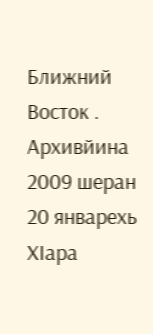Ближний Восток . Архивйина 2009 шеран 20 январехь
ХӀара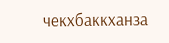чекхбаккханза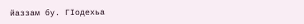йаззам бу. ГӀодехьа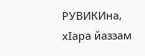РУВИКИна, хӀара йаззам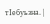тӀебуьзна. |